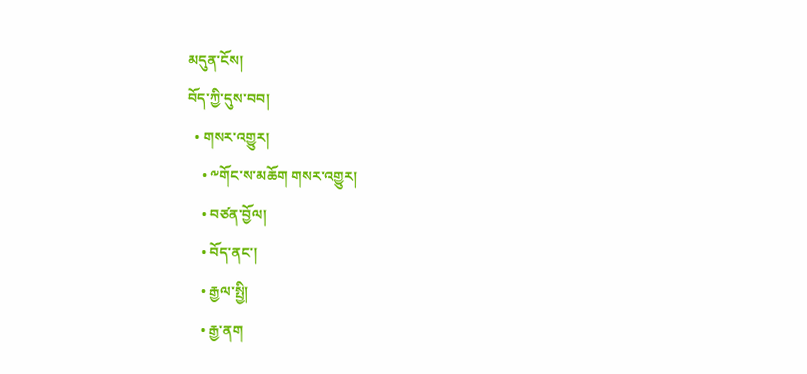མདུན་ངོས།
བོད་ཀྱི་དུས་བབ།
  • གསར་འགྱུར།
    • ༸གོང་ས་མཆོག གསར་འགྱུར།
    • བཙན་བྱོལ།
    • བོད་ནང་།
    • རྒྱལ་སྤྱི།
    • རྒྱ་ནག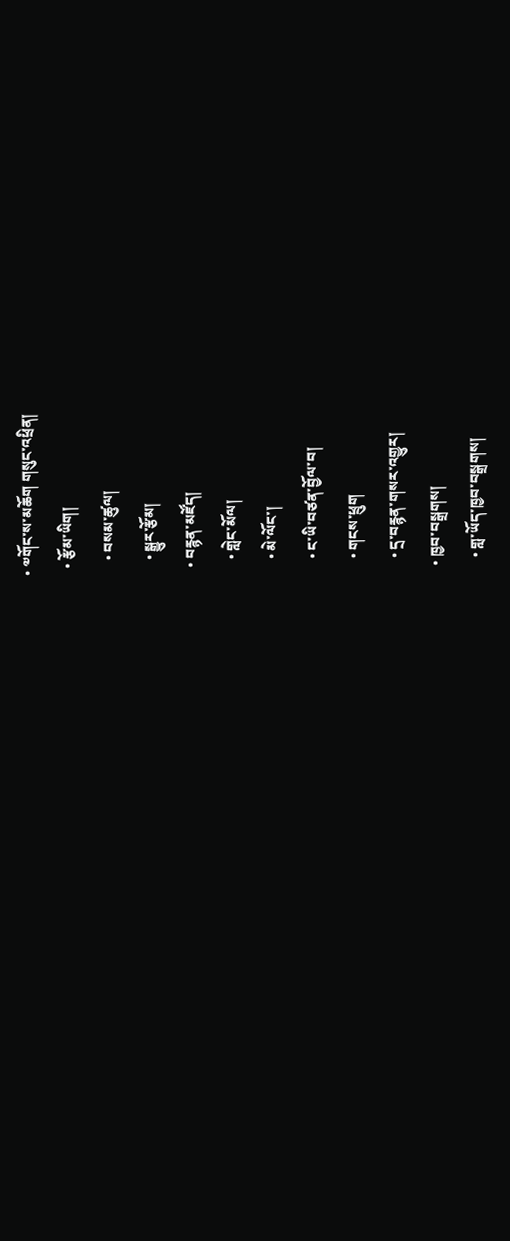• ༧གོང་ས་མཆོག གསུང་འཕྲིན།
  • རྩོམ་ཡིག།
    • བསམ་ཚུལ།
    • སྒྱུར་རྩོམ།
  • བརྙན་མཛོད།
    • གླེང་མོལ།
    • མེ་ལོང་།
    • ང་ཡི་བཙན་བྱོལ་བ།
    • གངས་ཕྲུག
    • དྲ་བརྙན་གསར་འགྱུར།
  • ཁྱབ་བསྒྲགས།
    • གླ་ཡོད་ཁྱབ་བསྒྲགས།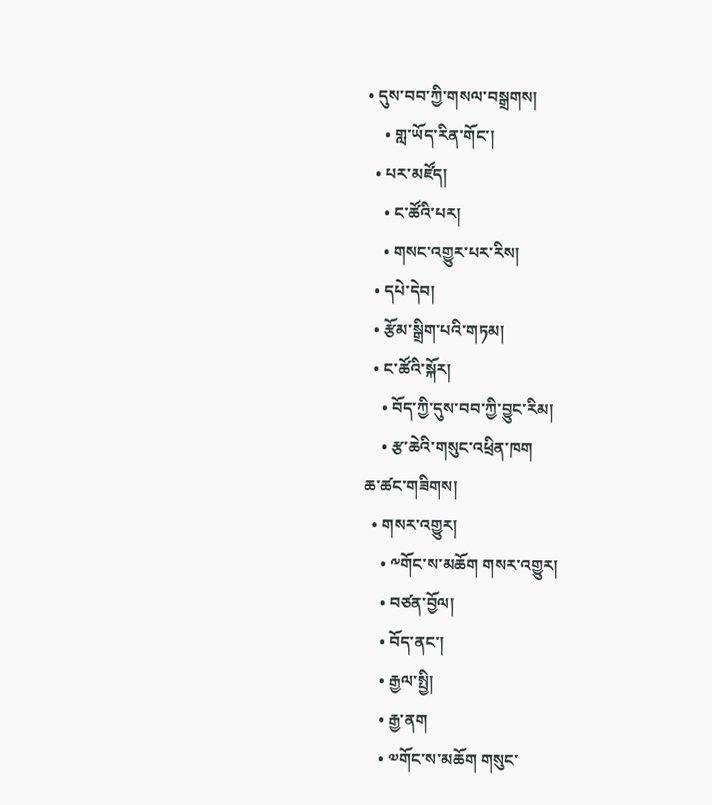• དུས་བབ་ཀྱི་གསལ་བསྒྲགས།
    • གླ་ཡོད་རིན་གོང་།
  • པར་མཛོད།
    • ང་ཚོའི་པར།
    • གསང་འགྱུར་པར་རིས།
  • དཔེ་དེབ།
  • རྩོམ་སྒྲིག་པའི་གཏམ།
  • ང་ཚོའི་སྐོར།
    • བོད་ཀྱི་དུས་བབ་ཀྱི་བྱུང་རིམ།
    • རྩ་ཆེའི་གསུང་འཕྲིན་ཁག
ཆ་ཚང་གཟིགས།
  • གསར་འགྱུར།
    • ༸གོང་ས་མཆོག གསར་འགྱུར།
    • བཙན་བྱོལ།
    • བོད་ནང་།
    • རྒྱལ་སྤྱི།
    • རྒྱ་ནག
    • ༧གོང་ས་མཆོག གསུང་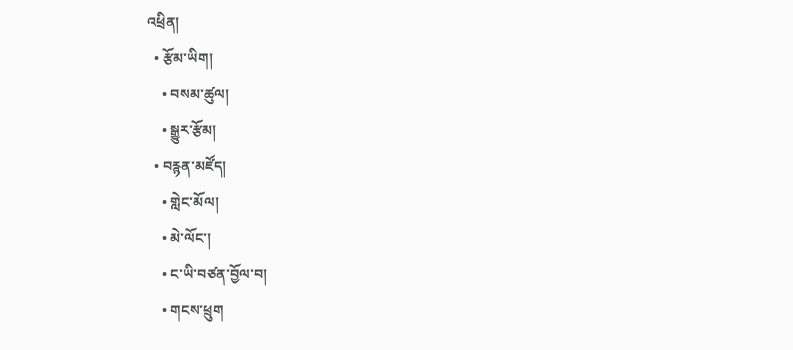འཕྲིན།
  • རྩོམ་ཡིག།
    • བསམ་ཚུལ།
    • སྒྱུར་རྩོམ།
  • བརྙན་མཛོད།
    • གླེང་མོལ།
    • མེ་ལོང་།
    • ང་ཡི་བཙན་བྱོལ་བ།
    • གངས་ཕྲུག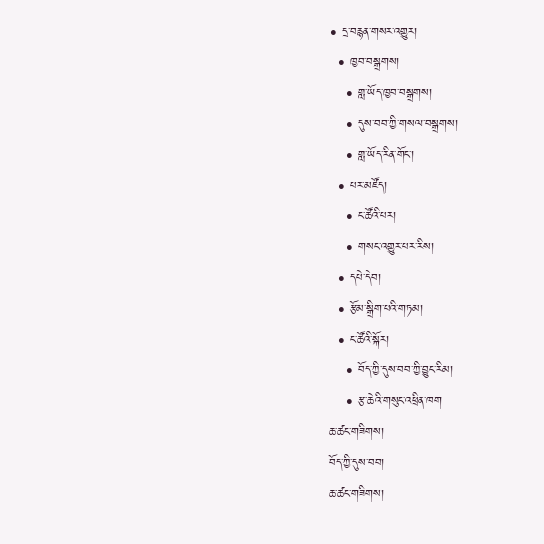• དྲ་བརྙན་གསར་འགྱུར།
  • ཁྱབ་བསྒྲགས།
    • གླ་ཡོད་ཁྱབ་བསྒྲགས།
    • དུས་བབ་ཀྱི་གསལ་བསྒྲགས།
    • གླ་ཡོད་རིན་གོང་།
  • པར་མཛོད།
    • ང་ཚོའི་པར།
    • གསང་འགྱུར་པར་རིས།
  • དཔེ་དེབ།
  • རྩོམ་སྒྲིག་པའི་གཏམ།
  • ང་ཚོའི་སྐོར།
    • བོད་ཀྱི་དུས་བབ་ཀྱི་བྱུང་རིམ།
    • རྩ་ཆེའི་གསུང་འཕྲིན་ཁག
ཆ་ཚང་གཟིགས།
བོད་ཀྱི་དུས་བབ།
ཆ་ཚང་གཟིགས།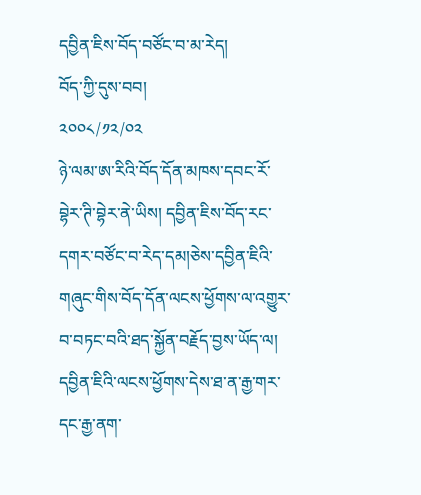དབྱིན་ཇིས་བོད་བཙོང་བ་མ་རེད།
བོད་ཀྱི་དུས་བབ།
༢༠༠༨/༡༢/༠༢
ཉེ་ལམ་ཨ་རིའི་བོད་དོན་མཁས་དབང་རོ་བྷེར་ཊི་བྷེར་ནེ་ཡིས། དབྱིན་ཇིས་བོད་རང་དགར་བཙོང་བ་རེད་དམ།ཅེས་དབྱིན་ཇིའི་གཞུང་གིས་བོད་དོན་ལངས་ཕྱོགས་ལ་འགྱུར་བ་བཏང་བའི་ཐད་སྐྱོན་བརྗོད་བྱས་ཡོད་ལ། དབྱིན་ཇིའི་ལངས་ཕྱོགས་དེས་ཐ་ན་རྒྱ་གར་དང་རྒྱ་ནག་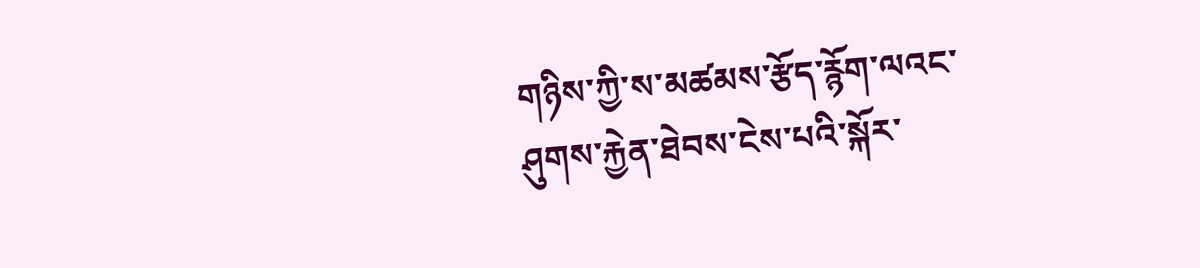གཉིས་ཀྱི་ས་མཚམས་རྩོད་རྙོག་ལའང་ཤུགས་རྐྱེན་ཐེབས་ངེས་པའི་སྐོར་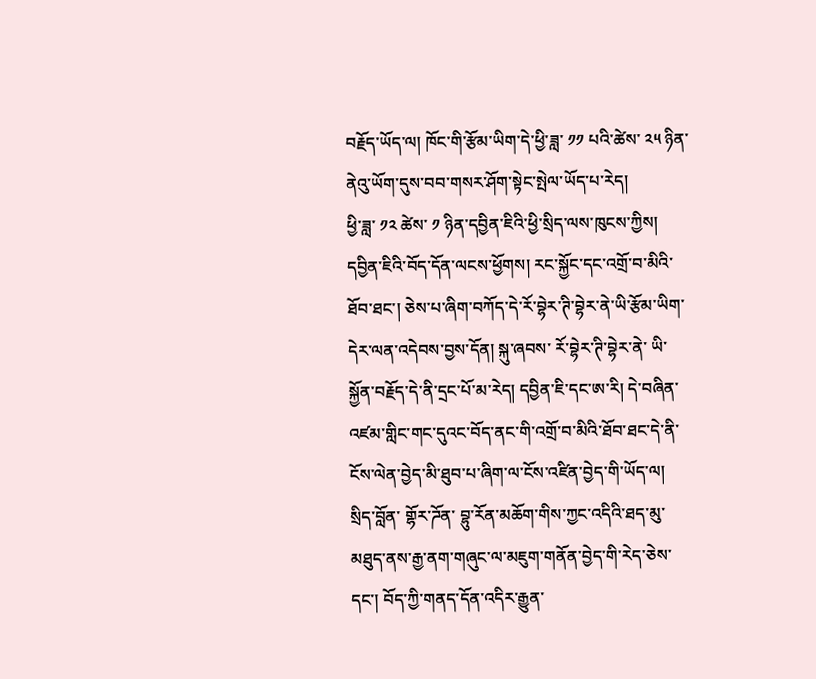བརྗོད་ཡོད་ལ། ཁོང་གི་རྩོམ་ཡིག་དེ་ཕྱི་ཟླ་ ༡༡ པའི་ཚེས་ ༢༥ ཉིན་ནེའུ་ཡོག་དུས་བབ་གསར་ཤོག་སྟེང་སྤེལ་ཡོད་པ་རེད།
ཕྱི་ཟླ་ ༡༢ ཚེས་ ༡ ཉིན་དབྱིན་ཇིའི་ཕྱི་སྲིད་ལས་ཁུངས་ཀྱིས། དབྱིན་ཇིའི་བོད་དོན་ལངས་ཕྱོགས། རང་སྐྱོང་དང་འགྲོ་བ་མིའི་ཐོབ་ཐང་། ཅེས་པ་ཞིག་བཀོད་དེ་རོ་བྷེར་ཊི་བྷེར་ནེ་ཡི་རྩོམ་ཡིག་དེར་ལན་འདེབས་བྱས་དོན། སྐུ་ཞབས་ རོ་བྷེར་ཊི་བྷེར་ནེ་ ཡི་སྐྱོན་བརྗོད་དེ་ནི་དྲང་པོ་མ་རེད། དབྱིན་ཇི་དང་ཨ་རི། དེ་བཞིན་འཛམ་གླིང་གང་དུའང་བོད་ནང་གི་འགྲོ་བ་མིའི་ཐོབ་ཐང་དེ་ནི་ངོས་ལེན་བྱེད་མི་ཐུབ་པ་ཞིག་ལ་ངོས་འཛིན་བྱེད་གི་ཡོད་ལ། སྲིད་བློན་ གྷོར་ཌོན་ བྷུ་རོན་མཆོག་གིས་ཀྱང་འདིའི་ཐད་མུ་མཐུད་ནས་རྒྱ་ནག་གཞུང་ལ་མཇུག་གནོན་བྱེད་གི་རེད་ཅེས་དང་། བོད་ཀྱི་གནད་དོན་འདིར་རྒྱུན་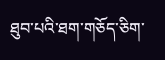ཐུབ་པའི་ཐག་གཅོད་ཅིག་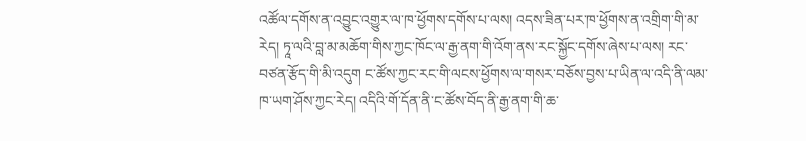འཚོལ་དགོས་ན་འབྱུང་འགྱུར་ལ་ཁ་ཕྱོགས་དགོས་པ་ལས། འདས་ཟིན་པར་ཁ་ཕྱོགས་ན་འགྲིག་གི་མ་རེད། ཏཱ་ལའི་བླ་མ་མཆོག་གིས་ཀྱང་ཁོང་ལ་རྒྱ་ནག་གི་འོག་ནས་རང་སྐྱོང་དགོས་ཞེས་པ་ལས། རང་བཙན་རྩོད་གི་མི་འདུག ང་ཚོས་ཀྱང་རང་གི་ལངས་ཕྱོགས་ལ་གསར་བཅོས་བྱས་པ་ཡིན་ལ་འདི་ནི་ལམ་ཁ་ཡག་ཤོས་ཀྱང་རེད། འདིའི་གོ་དོན་ནི་ང་ཚོས་བོད་ནི་རྒྱ་ནག་གི་ཆ་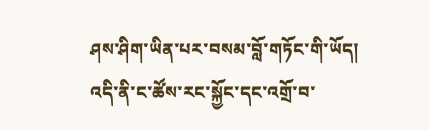ཤས་ཤིག་ཡིན་པར་བསམ་བློ་གཏོང་གི་ཡོད། འདི་ནི་ང་ཚོས་རང་སྐྱོང་དང་འགྲོ་བ་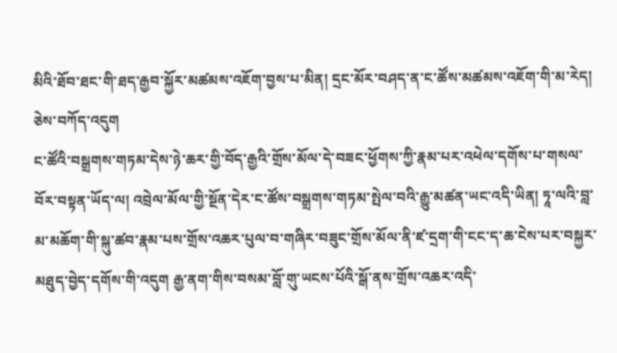མིའི་ཐོབ་ཐང་གི་ཐད་རྒྱབ་སྐྱོར་མཚམས་འཇོག་བྱས་པ་མིན། དྲང་མོར་བཤད་ན་ང་ཚོས་མཚམས་འཇོག་གི་མ་རེད། ཅེས་བཀོད་འདུག
ང་ཚོའི་བསྒྲགས་གཏམ་དེས་ཉེ་ཆར་གྱི་བོད་རྒྱའི་གྲོས་མོལ་དེ་བཟང་ཕྱོགས་ཀྱི་རྣམ་པར་འཕེལ་དགོས་པ་གསལ་བོར་བསྟན་ཡོད་ལ། འབྲེལ་མོལ་གྱི་སྔོན་དེར་ང་ཚོས་བསྒྲགས་གཏམ་སྤེལ་བའི་རྒྱུ་མཚན་ཡང་འདི་ཡིན། ཏཱ་ལའི་བླ་མ་མཆོག་གི་སྐུ་ཚབ་རྣམ་པས་གྲོས་འཆར་པུལ་བ་གཞིར་བཟུང་གྲོས་མོལ་ནི་ཛ་དྲག་གི་ངང་ད་ཆ་ངེས་པར་བསྐྱར་མཐུད་བྱེད་དགོས་གི་འདུག རྒྱ་ནག་གིས་བསམ་བློ་གུ་ཡངས་པོའི་སྒོ་ནས་གྲོས་འཆར་འདི་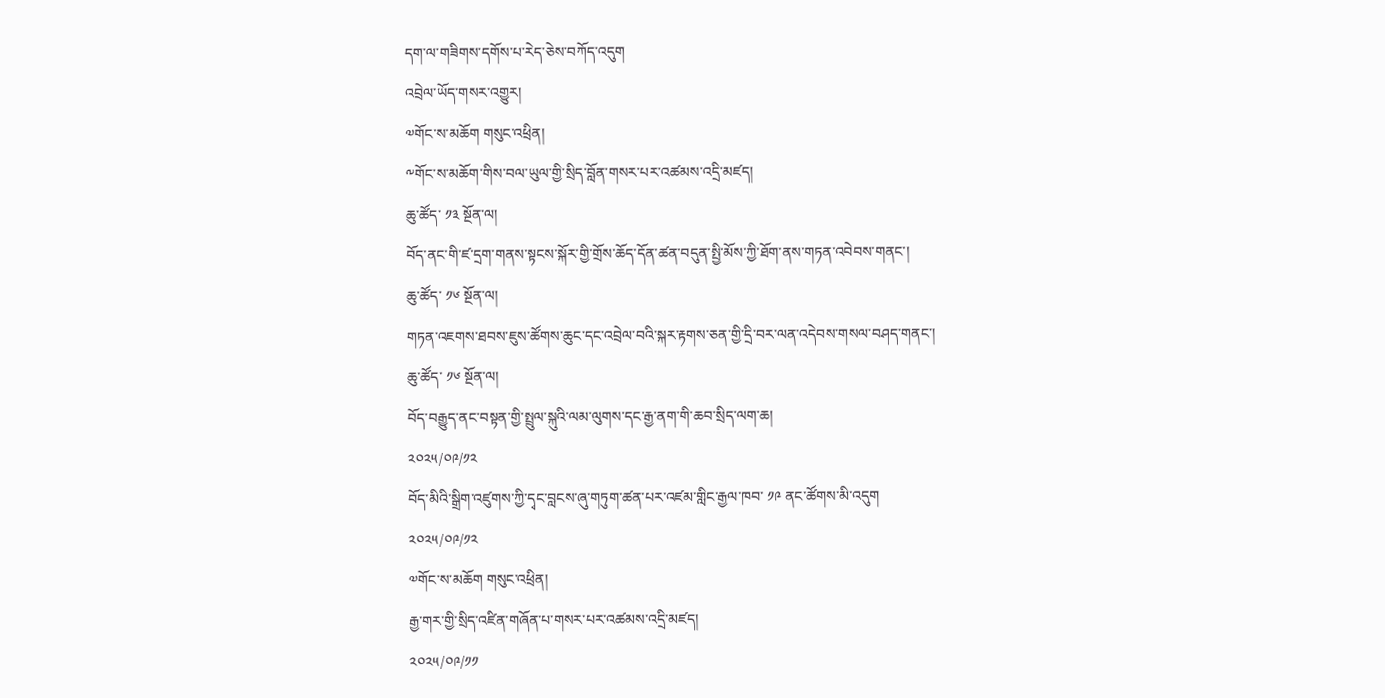དག་ལ་གཟིགས་དགོས་པ་རེད་ཅེས་བཀོད་འདུག
འབྲེལ་ཡོད་གསར་འགྱུར།
༧གོང་ས་མཆོག གསུང་འཕྲིན།
༸གོང་ས་མཆོག་གིས་བལ་ཡུལ་གྱི་སྲིད་བློན་གསར་པར་འཚམས་འདྲི་མཛད།
ཆུ་ཚོད་ ༡༣ སྔོན་ལ།
བོད་ནང་གི་ཛ་དྲག་གནས་སྟངས་སྐོར་གྱི་གྲོས་ཆོད་དོན་ཚན་བདུན་སྤྱི་མོས་ཀྱི་ཐོག་ནས་གཏན་འབེབས་གནང་།
ཆུ་ཚོད་ ༡༦ སྔོན་ལ།
གཏན་འཇགས་ཐབས་ཇུས་ཚོགས་ཆུང་དང་འབྲེལ་བའི་སྐར་རྟགས་ཅན་གྱི་དྲི་བར་ལན་འདེབས་གསལ་བཤད་གནང་།
ཆུ་ཚོད་ ༡༦ སྔོན་ལ།
བོད་བརྒྱུད་ནང་བསྟན་གྱི་སྤྲུལ་སྐུའི་ལམ་ལུགས་དང་རྒྱ་ནག་གི་ཆབ་སྲིད་ལག་ཆ།
༢༠༢༥/༠༩/༡༢
བོད་མིའི་སྒྲིག་འཛུགས་ཀྱི་དྭང་བླངས་ཞུ་གཏུག་ཚན་པར་འཛམ་གླིང་རྒྱལ་ཁབ་ ༡༩ ནང་ཚོགས་མི་འདུག
༢༠༢༥/༠༩/༡༢
༧གོང་ས་མཆོག གསུང་འཕྲིན།
རྒྱ་གར་གྱི་སྲིད་འཛིན་གཞོན་པ་གསར་པར་འཚམས་འདྲི་མཛད།
༢༠༢༥/༠༩/༡༡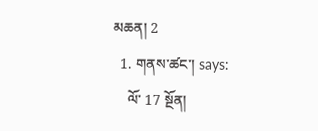མཆན། 2
  1. གནས་ཚང་། says:
    ལོ་ 17 སྔོན།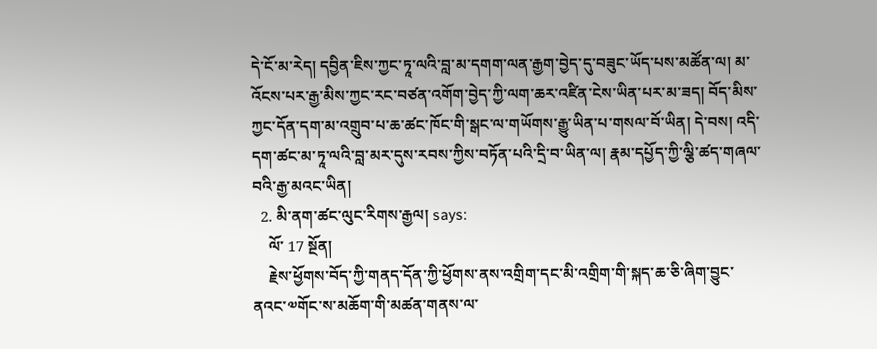དེ་ངོ་མ་རེད། དབྱིན་ཇིས་ཀྱང་ཏཱ་ལའི་བླ་མ་དགག་ལན་རྒྱག་བྱེད་དུ་བཟུང་ཡོད་པས་མཚོན་ལ། མ་འོངས་པར་རྒྱ་མིས་ཀྱང་རང་བཙན་འགོག་བྱེད་ཀྱི་ལག་ཆར་འཛིན་ངེས་ཡིན་པར་མ་ཟད། བོད་མིས་ཀྱང་དོན་དག་མ་འགྲུབ་པ་ཆ་ཚང་ཁོང་གི་སྒང་ལ་གཡོགས་རྒྱུ་ཡིན་པ་གསལ་བོ་ཡིན། དེ་བས། འདི་དག་ཚང་མ་ཏཱ་ལའི་བླ་མར་དུས་རབས་ཀྱིས་བཏོན་པའི་དྲི་བ་ཡིན་ལ། རྣམ་དཔྱོད་ཀྱི་ལྕི་ཚད་གཞལ་བའི་རྒྱ་མའང་ཡིན།
  2. མི་ནག་ཚང་ལུང་རིགས་རྒྱལ། says:
    ལོ་ 17 སྔོན།
    རྗེས་ཕྱོགས་བོད་ཀྱི་གནད་དོན་ཀྱི་ཕྱོགས་ནས་འགྲིག་དང་མི་འགྲིག་གི་སྐད་ཆ་ཅི་ཞིག་བྱུང་ནའང་༧གོང་ས་མཆོག་གི་མཚན་གནས་ལ་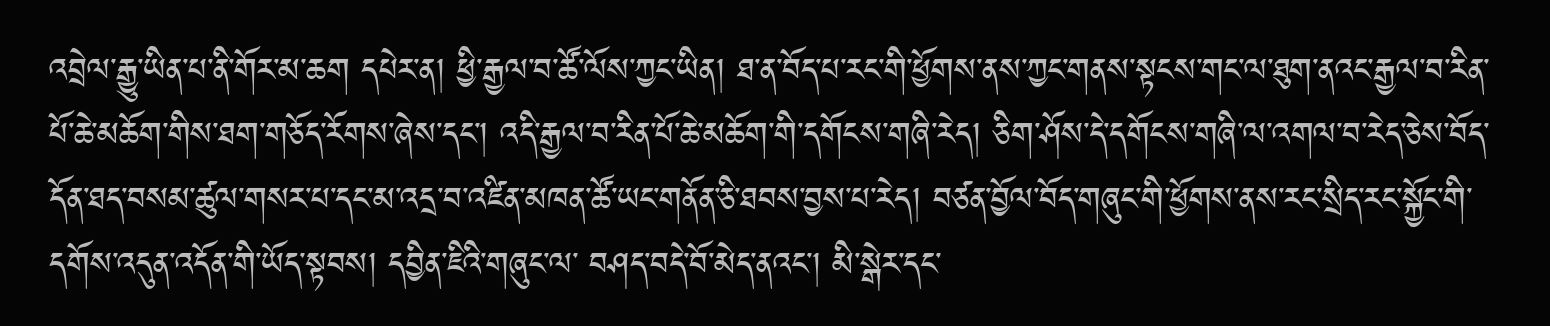འབྲེལ་རྒྱུ་ཡིན་པ་ནི་གོར་མ་ཆག དཔེར་ན། ཕྱི་རྒྱལ་བ་ཚོ་ལོས་ཀྱང་ཡིན། ཐ་ན་བོད་པ་རང་གི་ཕྱོགས་ནས་ཀྱང་གནས་སྟངས་གང་ལ་ཐུག་ནའང་རྒྱལ་བ་རིན་པོ་ཆེ་མཆོག་གིས་ཐག་གཅོད་རོགས་ཞེས་དང་། འདི་རྒྱལ་བ་རིན་པོ་ཆེ་མཆོག་གི་དགོངས་གཞི་རེད། ཅིག་ཤོས་དེ་དགོངས་གཞི་ལ་འགལ་བ་རེད་ཅེས་བོད་དོན་ཐད་བསམ་ཚུལ་གསར་པ་དང་མ་འདྲ་བ་འཛིན་མཁན་ཚོ་ཡང་གནོན་ཅི་ཐབས་བྱས་པ་རེད། བཙན་བྱོལ་བོད་གཞུང་གི་ཕྱོགས་ནས་རང་སྲིད་རང་སྐྱོང་གི་དགོས་འདུན་འདོན་གི་ཡོད་སྟབས། དབྱིན་ཇིའི་གཞུང་ལ་ བཤད་བདེ་བོ་མེད་ནའང་། མི་སྒེར་དང་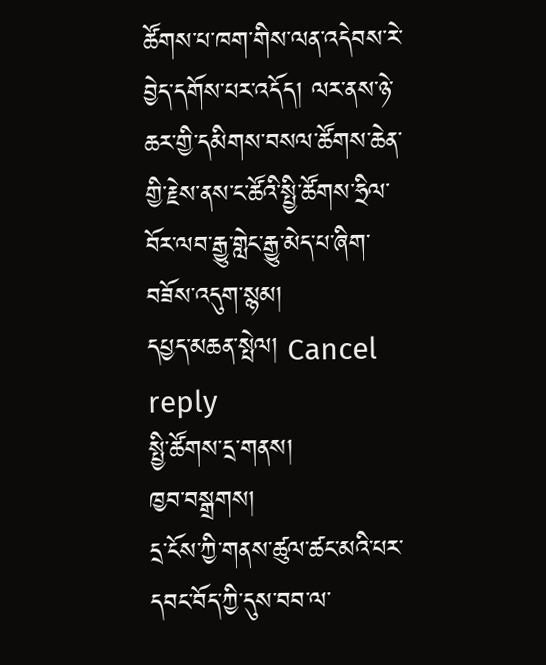ཚོགས་པ་ཁག་གིས་ལན་འདེབས་རེ་བྱེད་དགོས་པར་འདོད། ལར་ནས་ཉེ་ཆར་གྱི་དམིགས་བསལ་ཚོགས་ཆེན་གྱི་རྗེས་ནས་ང་ཚོའི་སྤྱི་ཚོགས་ཧྲིལ་བོར་ལབ་རྒྱུ་གླེང་རྒྱུ་མེད་པ་ཞིག་བཟོས་འདུག་སྙམ།
དཔྱད་མཆན་སྤེལ། Cancel reply
སྤྱི་ཚོགས་དྲ་གནས།
ཁྱབ་བསྒྲགས།
དྲ་ངོས་ཀྱི་གནས་ཚུལ་ཚང་མའི་པར་དབང་བོད་ཀྱི་དུས་བབ་ལ་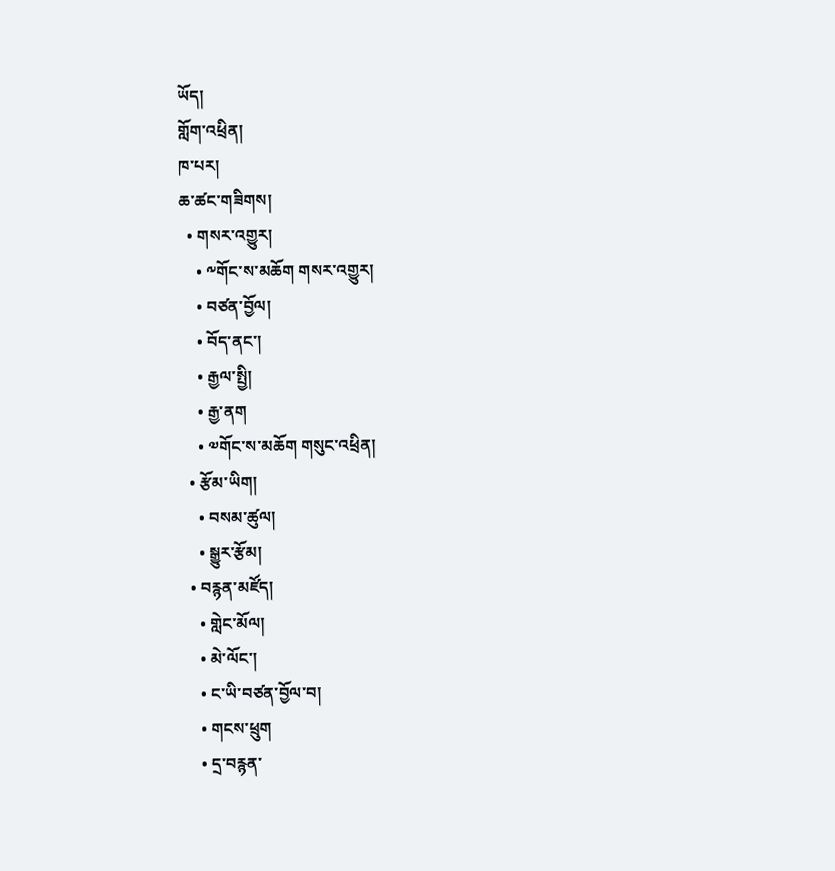ཡོད།
གློག་འཕྲིན།
ཁ་པར།
ཆ་ཚང་གཟིགས།
  • གསར་འགྱུར།
    • ༸གོང་ས་མཆོག གསར་འགྱུར།
    • བཙན་བྱོལ།
    • བོད་ནང་།
    • རྒྱལ་སྤྱི།
    • རྒྱ་ནག
    • ༧གོང་ས་མཆོག གསུང་འཕྲིན།
  • རྩོམ་ཡིག།
    • བསམ་ཚུལ།
    • སྒྱུར་རྩོམ།
  • བརྙན་མཛོད།
    • གླེང་མོལ།
    • མེ་ལོང་།
    • ང་ཡི་བཙན་བྱོལ་བ།
    • གངས་ཕྲུག
    • དྲ་བརྙན་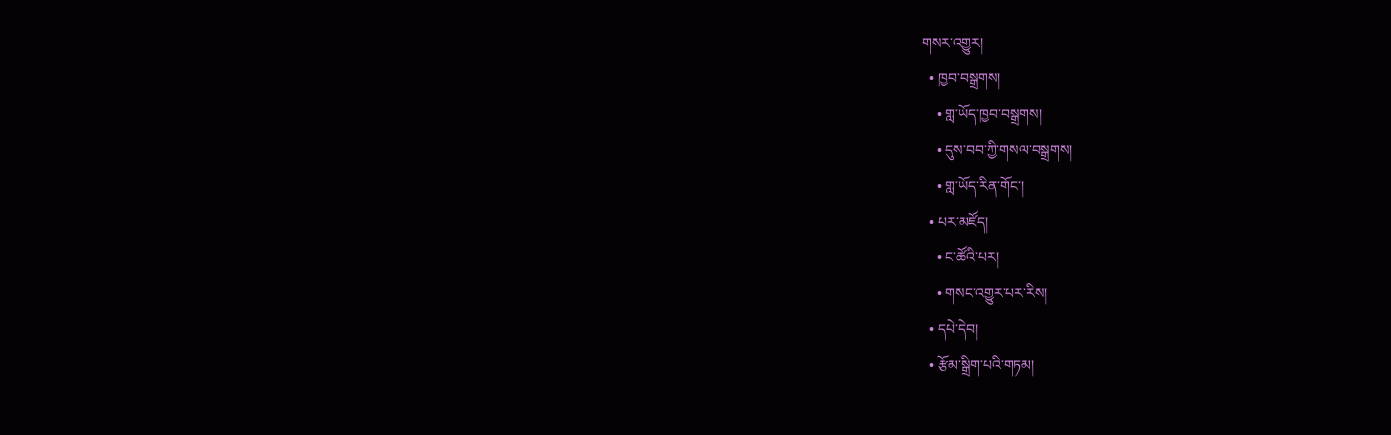གསར་འགྱུར།
  • ཁྱབ་བསྒྲགས།
    • གླ་ཡོད་ཁྱབ་བསྒྲགས།
    • དུས་བབ་ཀྱི་གསལ་བསྒྲགས།
    • གླ་ཡོད་རིན་གོང་།
  • པར་མཛོད།
    • ང་ཚོའི་པར།
    • གསང་འགྱུར་པར་རིས།
  • དཔེ་དེབ།
  • རྩོམ་སྒྲིག་པའི་གཏམ།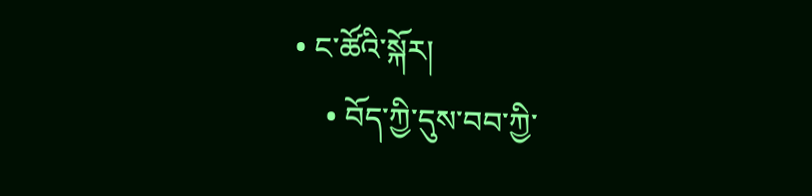• ང་ཚོའི་སྐོར།
    • བོད་ཀྱི་དུས་བབ་ཀྱི་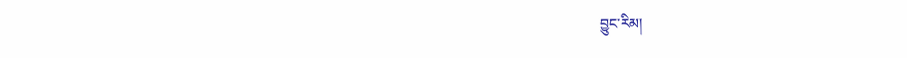བྱུང་རིམ།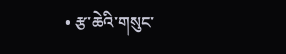• རྩ་ཆེའི་གསུང་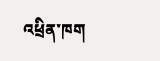འཕྲིན་ཁག